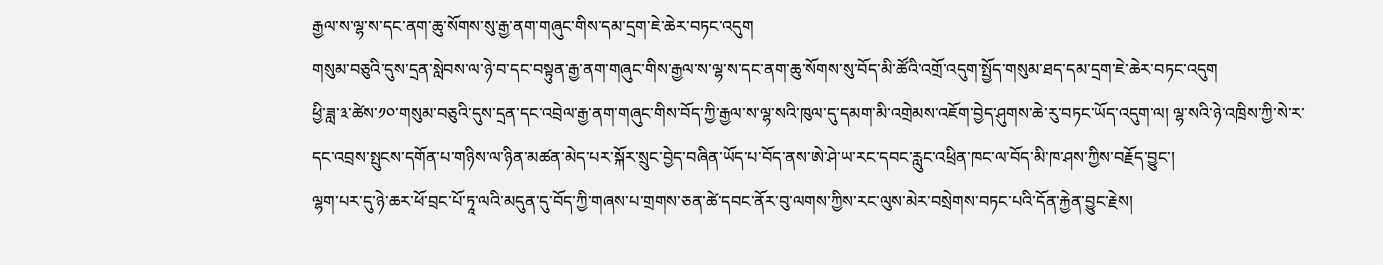རྒྱལ་ས་ལྷ་ས་དང་ནག་ཆུ་སོགས་སུ་རྒྱ་ནག་གཞུང་གིས་དམ་དྲག་ཇེ་ཆེར་བཏང་འདུག
གསུམ་བཅུའི་དུས་དྲན་སླེབས་ལ་ཉེ་བ་དང་བསྟུན་རྒྱ་ནག་གཞུང་གིས་རྒྱལ་ས་ལྷ་ས་དང་ནག་ཆུ་སོགས་སུ་བོད་མི་ཚོའི་འགྲོ་འདུག་སྤྱོད་གསུམ་ཐད་དམ་དྲག་ཇེ་ཆེར་བཏང་འདུག
ཕྱི་ཟླ་༣་ཚེས་༡༠་གསུམ་བཅུའི་དུས་དྲན་དང་འབྲེལ་རྒྱ་ནག་གཞུང་གིས་བོད་ཀྱི་རྒྱལ་ས་ལྷ་སའི་ཁུལ་དུ་དམག་མི་འགྲེམས་འཇོག་བྱེད་ཤུགས་ཆེ་རུ་བཏང་ཡོད་འདུག་ལ། ལྷ་སའི་ཉེ་འཁྲིས་ཀྱི་སེ་ར་དང་འབྲས་སྤུངས་དགོན་པ་གཉིས་ལ་ཉིན་མཚན་མེད་པར་སྐོར་སྲུང་བྱེད་བཞིན་ཡོད་པ་བོད་ནས་ཨེ་ཤེ་ཡ་རང་དབང་རླུང་འཕྲིན་ཁང་ལ་བོད་མི་ཁ་ཤས་ཀྱིས་བརྗོད་བྱུང་།
ལྷག་པར་དུ་ཉེ་ཆར་ཕོ་བྲང་པོ་ཏཱ་ལའི་མདུན་དུ་བོད་ཀྱི་གཞས་པ་གྲགས་ཅན་ཚེ་དབང་ནོར་བུ་ལགས་ཀྱིས་རང་ལུས་མེར་བསྲེགས་བཏང་པའི་དོན་རྐྱེན་བྱུང་རྗེས།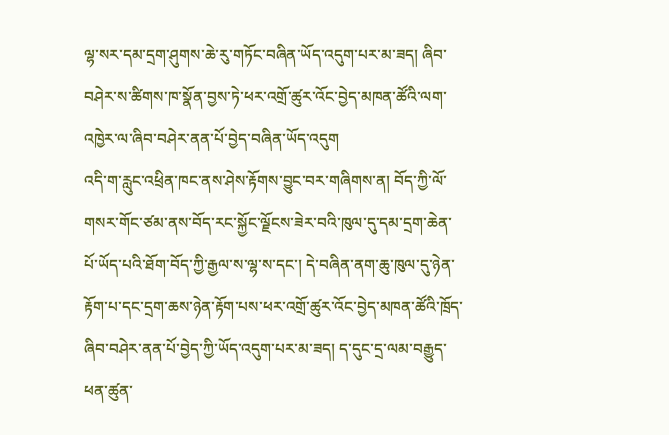ལྷ་སར་དམ་དྲག་ཤུགས་ཆེ་རུ་གཏོང་བཞིན་ཡོད་འདུག་པར་མ་ཟད། ཞིབ་བཤེར་ས་ཚིགས་ཁ་སྣོན་བྱས་ཏེ་ཕར་འགྲོ་ཚུར་འོང་བྱེད་མཁན་ཚོའི་ལག་འཁྱེར་ལ་ཞིབ་བཤེར་ནན་པོ་བྱེད་བཞིན་ཡོད་འདུག
འདི་ག་རླུང་འཕྲིན་ཁང་ནས་ཤེས་རྟོགས་བྱུང་བར་གཞིགས་ན། བོད་ཀྱི་ལོ་གསར་གོང་ཙམ་ནས་བོད་རང་སྐྱོང་ལྗོངས་ཟེར་བའི་ཁུལ་དུ་དམ་དྲག་ཆེན་པོ་ཡོད་པའི་ཐོག་བོད་ཀྱི་རྒྱལ་ས་ལྷ་ས་དང་། དེ་བཞིན་ནག་ཆུ་ཁུལ་དུ་ཉེན་རྟོག་པ་དང་དྲག་ཆས་ཉེན་རྟོག་པས་ཕར་འགྲོ་ཚུར་འོང་བྱེད་མཁན་ཚོའི་ཁྲོད་ཞིབ་བཤེར་ནན་པོ་བྱེད་ཀྱི་ཡོད་འདུག་པར་མ་ཟད། ད་དུང་དྲ་ལམ་བརྒྱུད་ཕན་ཚུན་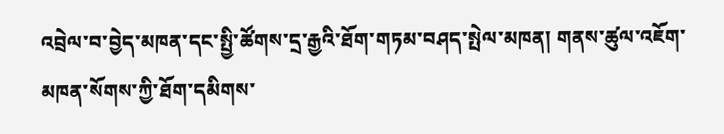འབྲེལ་བ་བྱེད་མཁན་དང་སྤྱི་ཚོགས་དྲ་རྒྱའི་ཐོག་གཏམ་བཤད་སྤེལ་མཁན། གནས་ཚུལ་འཇོག་མཁན་སོགས་ཀྱི་ཐོག་དམིགས་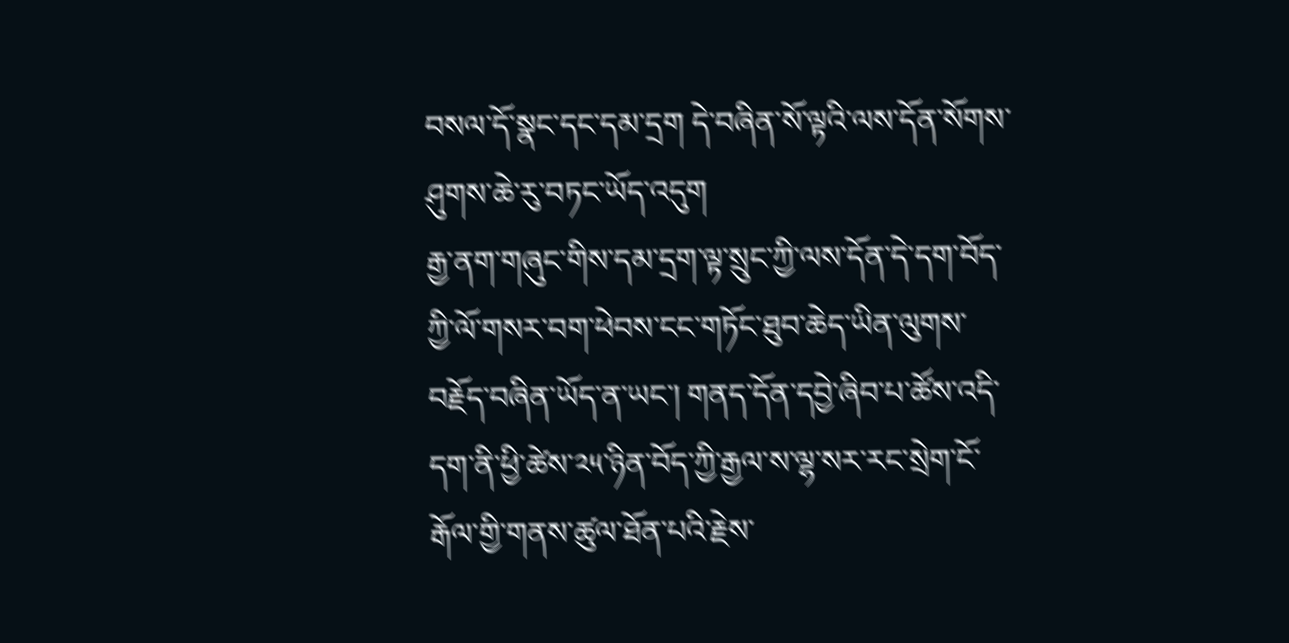བསལ་དོ་སྣང་དང་དམ་དྲག དེ་བཞིན་སོ་ལྟའི་ལས་དོན་སོགས་ཤུགས་ཆེ་རུ་བཏང་ཡོད་འདུག
རྒྱ་ནག་གཞུང་གིས་དམ་དྲག་ལྟ་སྲུང་ཀྱི་ལས་དོན་དེ་དག་བོད་ཀྱི་ལོ་གསར་བག་ཕེབས་ངང་གཏོང་ཐུབ་ཆེད་ཡིན་ལུགས་བརྗོད་བཞིན་ཡོད་ན་ཡང་། གནད་དོན་དབྱེ་ཞིབ་པ་ཚོས་འདི་དག་ནི་ཕྱི་ཚེས་༢༥་ཉིན་བོད་ཀྱི་རྒྱལ་ས་ལྷ་སར་རང་སྲེག་ངོ་རྒོལ་གྱི་གནས་ཚུལ་ཐོན་པའི་རྗེས་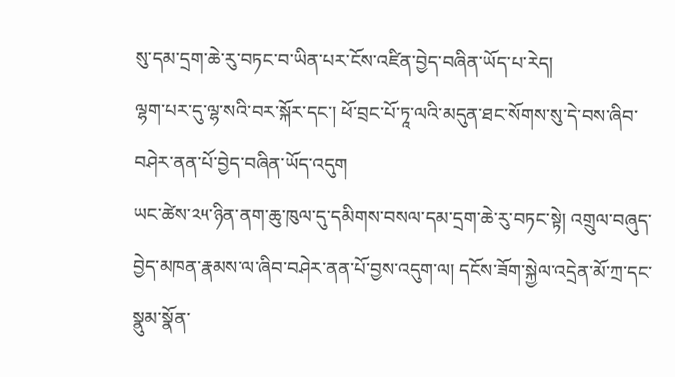སུ་དམ་དྲག་ཆེ་རུ་བཏང་བ་ཡིན་པར་ངོས་འཛིན་བྱེད་བཞིན་ཡོད་པ་རེད།
ལྷག་པར་དུ་ལྷ་སའི་བར་སྐོར་དང་། ཕོ་བྲང་པོ་ཏཱ་ལའི་མདུན་ཐང་སོགས་སུ་དེ་བས་ཞིབ་བཤེར་ནན་པོ་བྱེད་བཞིན་ཡོད་འདུག
ཡང་ཚེས་༢༥་ཉིན་ནག་ཆུ་ཁུལ་དུ་དམིགས་བསལ་དམ་དྲག་ཆེ་རུ་བཏང་སྟེ། འགྲུལ་བཞུད་བྱེད་མཁན་རྣམས་ལ་ཞིབ་བཤེར་ནན་པོ་བྱས་འདུག་ལ། དངོས་ཟོག་སྐྱེལ་འདྲེན་མོ་ཀྲ་དང་སྣུམ་སྣོན་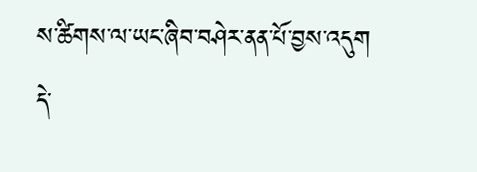ས་ཚིགས་ལ་ཡང་ཞིབ་བཤེར་ནན་པོ་བྱས་འདུག དེ་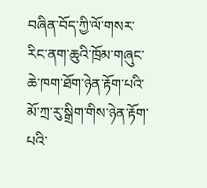བཞིན་བོད་ཀྱི་ལོ་གསར་རིང་ནག་ཆུའི་ཁྲོམ་གཞུང་ཆེ་ཁག་ཐོག་ཉེན་རྟོག་པའི་མོ་ཀྲ་རུ་སྒྲིག་གིས་ཉེན་རྟོག་པའི་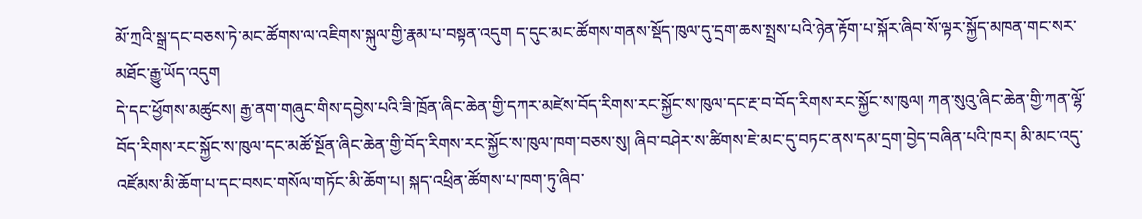མོ་ཀྲའི་སྒྲ་དང་བཅས་ཏེ་མང་ཚོགས་ལ་འཇིགས་སྐུལ་གྱི་རྣམ་པ་བསྟན་འདུག ད་དུང་མང་ཚོགས་གནས་སྡོད་ཁུལ་དུ་དྲག་ཆས་སྤྲས་པའི་ཉེན་རྟོག་པ་སྐོར་ཞིབ་སོ་ལྟར་སྐྱོད་མཁན་གང་སར་མཐོང་རྒྱུ་ཡོད་འདུག
དེ་དང་ཕྱོགས་མཚུངས། རྒྱ་ནག་གཞུང་གིས་དབྱེས་པའི་ཟི་ཁྲོན་ཞིང་ཆེན་གྱི་དཀར་མཛེས་བོད་རིགས་རང་སྐྱོང་ས་ཁུལ་དང་རྔ་བ་བོད་རིགས་རང་སྐྱོང་ས་ཁུལ། ཀན་སུའུ་ཞིང་ཆེན་གྱི་ཀན་ལྷོ་བོད་རིགས་རང་སྐྱོང་ས་ཁུལ་དང་མཚོ་སྔོན་ཞིང་ཆེན་གྱི་བོད་རིགས་རང་སྐྱོང་ས་ཁུལ་ཁག་བཅས་སུ། ཞིབ་བཤེར་ས་ཚིགས་ཇེ་མང་དུ་བཏང་ནས་དམ་དྲག་བྱེད་བཞིན་པའི་ཁར། མི་མང་འདུ་འཛོམས་མི་ཆོག་པ་དང་བསང་གསོལ་གཏོང་མི་ཆོག་པ། སྐད་འཕྲིན་ཚོགས་པ་ཁག་ཏུ་ཞིབ་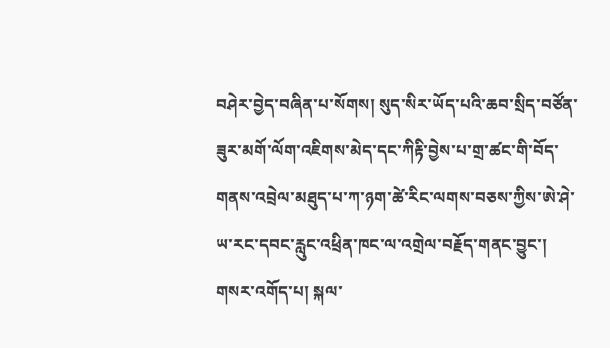བཤེར་བྱེད་བཞིན་པ་སོགས། སུད་སིར་ཡོད་པའི་ཆབ་སྲིད་བཙོན་ཟུར་མགོ་ལོག་འཇིགས་མེད་དང་ཀིརྟི་བྱེས་པ་གྲ་ཚང་གི་བོད་གནས་འབྲེལ་མཐུད་པ་ཀ་ཉག་ཚེ་རིང་ལགས་བཅས་ཀྱིས་ཨེ་ཤེ་ཡ་རང་དབང་རླུང་འཕྲིན་ཁང་ལ་འགྲེལ་བརྗོད་གནང་བྱུང་།
གསར་འགོད་པ། སྐལ་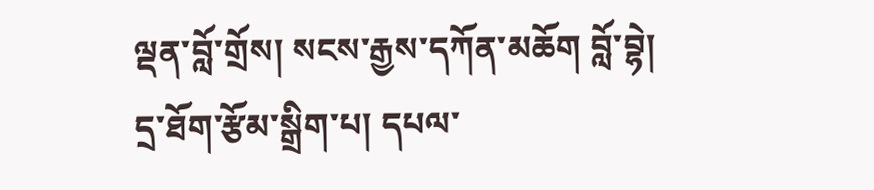ལྡན་བློ་གྲོས། སངས་རྒྱས་དཀོན་མཆོག བློ་བྷེ།
དྲ་ཐོག་རྩོམ་སྒྲིག་པ། དཔལ་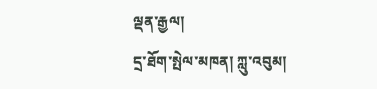ལྡན་རྒྱལ།
དྲ་ཐོག་སྤེལ་མཁན། ཀླུ་འབུམ།